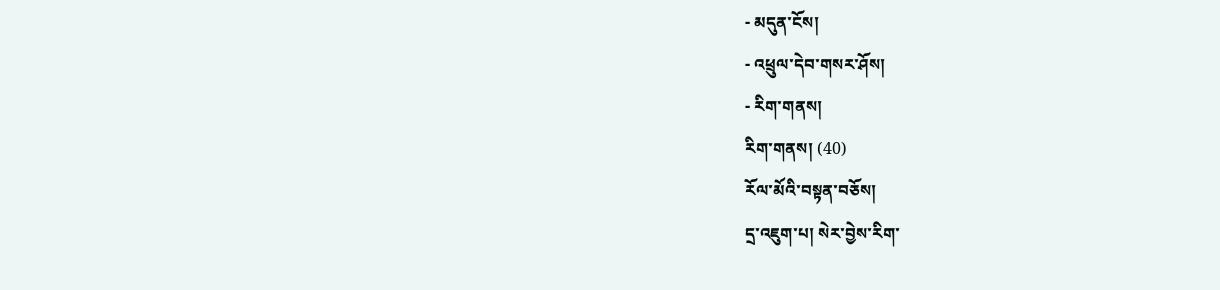- མདུན་ངོས།
- འཕྲུལ་དེབ་གསར་ཤོས།
- རིག་གནས།
རིག་གནས། (40)
རོལ་མོའི་བསྟན་བཅོས།
དྲ་འཇུག་པ། སེར་བྱེས་རིག་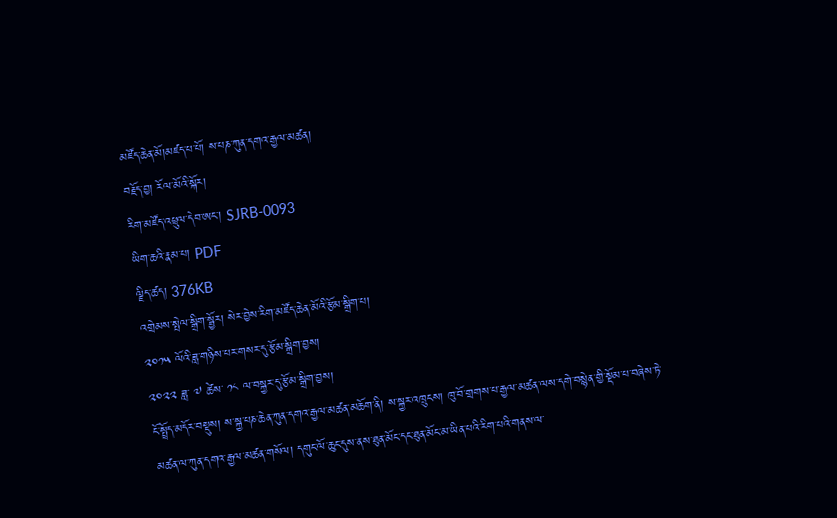མཛོད་ཆེན་མོ།མཛད་པ་པོ། ས་པཎ་ཀུན་དགའ་རྒྱལ་མཚན།
བརྗོད་བྱ། རོལ་མོའི་སྐོར།
རིག་མཛོད་འཕྲུལ་དེབ་ཨང་། SJRB-0093
ཡིག་ཆའི་རྣམ་པ། PDF
ལྗིད་ཚད། 376KB
འགྲེམས་སྤེལ་སྒྲིག་སྦྱོར། སེར་བྱེས་རིག་མཛོད་ཆེན་མོའི་རྩོམ་སྒྲིག་པ།
༢༠༡༥ ལོའི་ཟླ་གཉིས་པར་གསར་དུ་རྩོམ་སྒྲིག་བྱས།
༢༠༢༢ ཟླ་ ༧ ཚེས་ ༡༨ ལ་བསྐྱར་དུ་རྩོམ་སྒྲིག་བྱས།
ངོ་སྤྲོད་མདོར་བསྡུས། ས་སྐྱ་པཎ་ཆེན་ཀུན་དགའ་རྒྱལ་མཚན་མཆོག་ནི། ས་སྐྱར་འཁྲུངས། ཁུ་བོ་གྲགས་པ་རྒྱལ་མཚན་ལས་དགེ་བསྙེན་གྱི་སྡོམ་པ་བཞེས་ཏེ་མཚན་ལ་ཀུན་དགའ་རྒྱལ་མཚན་གསོལ། དགུང་ལོ་ཆུང་དུས་ནས་ཐུན་མོང་དང་ཐུན་མོང་མ་ཡིན་པའི་རིག་པའི་གནས་ལ་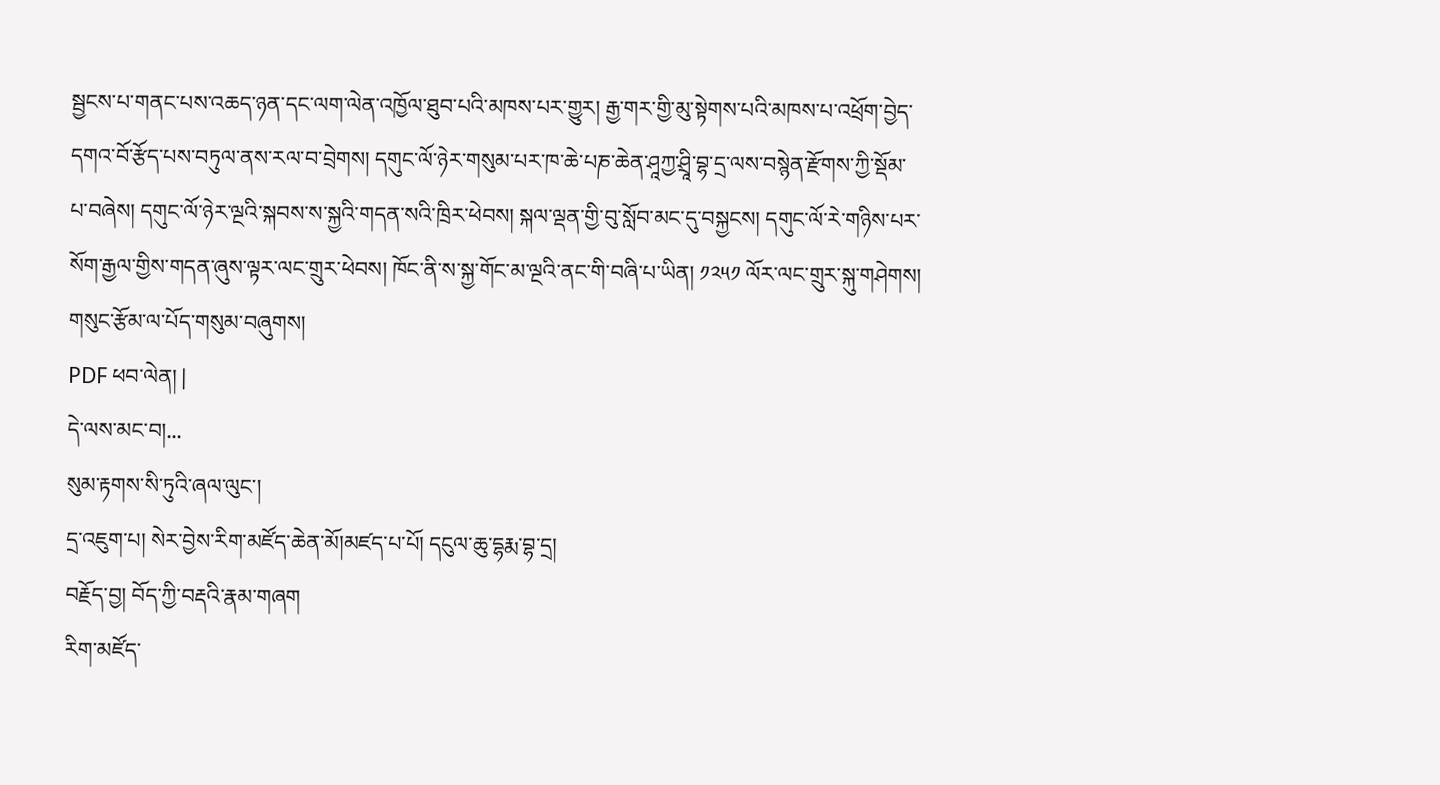སྦྱངས་པ་གནང་པས་འཆད་ཉན་དང་ལག་ལེན་འཁྱོལ་ཐུབ་པའི་མཁས་པར་གྱུར། རྒྱ་གར་གྱི་མུ་སྟེགས་པའི་མཁས་པ་འཕྲོག་བྱེད་དགའ་བོ་རྩོད་པས་བཏུལ་ནས་རལ་བ་བྲེགས། དགུང་ལོ་ཉེར་གསུམ་པར་ཁ་ཆེ་པཎ་ཆེན་ཤཱཀྱ་ཤྲཱི་བྷ་དྲ་ལས་བསྙེན་རྫོགས་ཀྱི་སྡོམ་པ་བཞེས། དགུང་ལོ་ཉེར་ལྔའི་སྐབས་ས་སྐྱའི་གདན་སའི་ཁྲིར་ཕེབས། སྐལ་ལྡན་གྱི་བུ་སློབ་མང་དུ་བསྐྱངས། དགུང་ལོ་རེ་གཉིས་པར་སོག་རྒྱལ་གྱིས་གདན་ཞུས་ལྟར་ལང་གྲུར་ཕེབས། ཁོང་ནི་ས་སྐྱ་གོང་མ་ལྔའི་ནང་གི་བཞི་པ་ཡིན། ༡༢༥༡ ལོར་ལང་གྲུར་སྐུ་གཤེགས། གསུང་རྩོམ་ལ་པོད་གསུམ་བཞུགས།
PDF ཕབ་ལེན། |
དེ་ལས་མང་བ།...
སུམ་རྟགས་སི་ཏུའི་ཞལ་ལུང་།
དྲ་འཇུག་པ། སེར་བྱེས་རིག་མཛོད་ཆེན་མོ།མཛད་པ་པོ། དངུལ་ཆུ་དྷརྨ་བྷ་དྲ།
བརྗོད་བྱ། བོད་ཀྱི་བརྡའི་རྣམ་གཞག
རིག་མཛོད་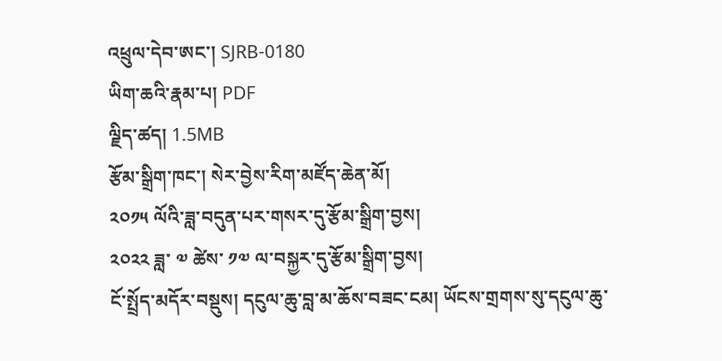འཕྲུལ་དེབ་ཨང་། SJRB-0180
ཡིག་ཆའི་རྣམ་པ། PDF
ལྗིད་ཚད། 1.5MB
རྩོམ་སྒྲིག་ཁང་། སེར་བྱེས་རིག་མཛོད་ཆེན་མོ།
༢༠༡༥ ལོའི་ཟླ་བདུན་པར་གསར་དུ་རྩོམ་སྒྲིག་བྱས།
༢༠༢༢ ཟླ་ ༧ ཚེས་ ༡༧ ལ་བསྐྱར་དུ་རྩོམ་སྒྲིག་བྱས།
ངོ་སྤྲོད་མདོར་བསྡུས། དངུལ་ཆུ་བླ་མ་ཆོས་བཟང་ངམ། ཡོངས་གྲགས་སུ་དངུལ་ཆུ་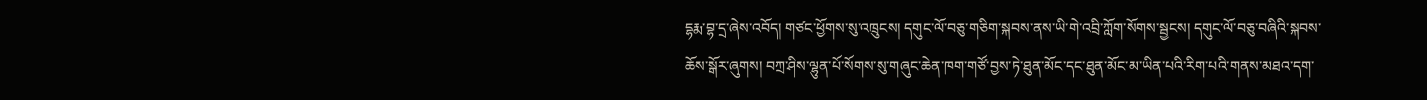དྷརྨ་བྷ་དྲ་ཞེས་འབོད། གཙང་ཕྱོགས་སུ་འཁྲུངས། དགུང་ལོ་བཅུ་གཅིག་སྐབས་ནས་ཡི་གེ་འབྲི་ཀློག་སོགས་སྦྱངས། དགུང་ལོ་བཅུ་བཞིའི་སྐབས་ཆོས་སྒོར་ཞུགས། བཀྲ་ཤིས་ལྷུན་པོ་སོགས་སུ་གཞུང་ཆེན་ཁག་གཙོ་བྱས་ཏེ་ཐུན་མོང་དང་ཐུན་མོང་མ་ཡིན་པའི་རིག་པའི་གནས་མཐའ་དག་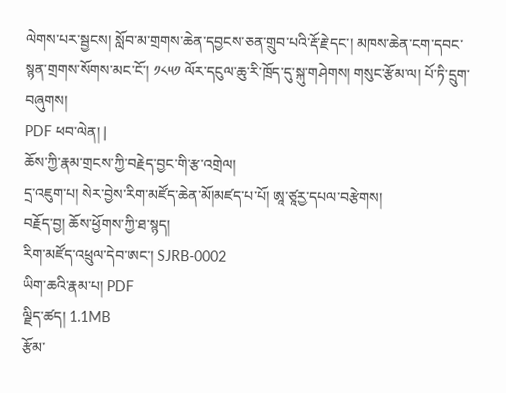ལེགས་པར་སྦྱངས། སློབ་མ་གྲགས་ཆེན་དབྱངས་ཅན་གྲུབ་པའི་རྡོ་རྗེ་དང་། མཁས་ཆེན་ངག་དབང་སྙན་གྲགས་སོགས་མང་ངོ་། ༡༨༥༡ ལོར་དངུལ་ཆུ་རི་ཁྲོད་དུ་སྐུ་གཤེགས། གསུང་རྩོམ་ལ། པོ་ཏི་དྲུག་བཞུགས།
PDF ཕབ་ལེན། |
ཆོས་ཀྱི་རྣམ་གྲངས་ཀྱི་བརྗེད་བྱང་གི་རྩ་འགྲེལ།
དྲ་འཇུག་པ། སེར་བྱེས་རིག་མཛོད་ཆེན་མོ།མཛད་པ་པོ། ཨཱ་ཙཱརྱ་དཔལ་བརྩེགས།
བརྗོད་བྱ། ཆོས་ཕྱོགས་ཀྱི་ཐ་སྙད།
རིག་མཛོད་འཕྲུལ་དེབ་ཨང་། SJRB-0002
ཡིག་ཆའི་རྣམ་པ། PDF
ལྗིད་ཚད། 1.1MB
རྩོམ་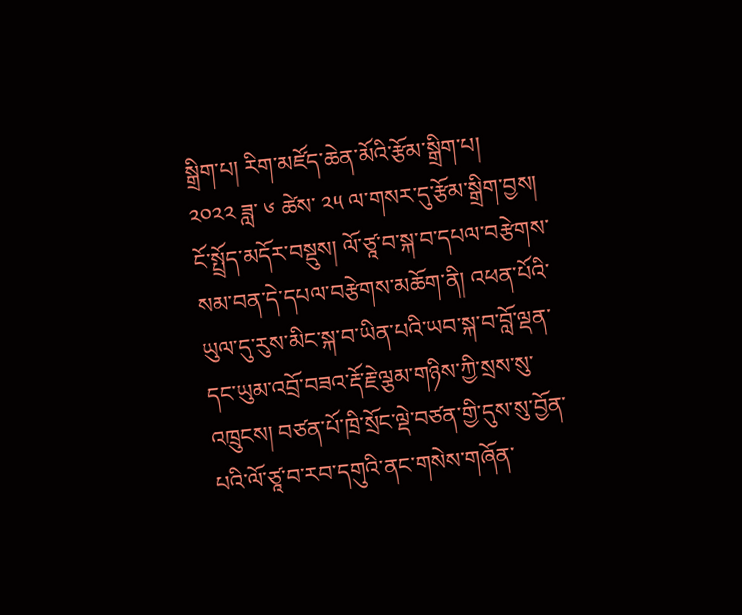སྒྲིག་པ། རིག་མཛོད་ཆེན་མོའི་རྩོམ་སྒྲིག་པ།
༢༠༢༢ ཟླ་ ༦ ཚེས་ ༢༥ ལ་གསར་དུ་རྩོམ་སྒྲིག་བྱས།
ངོ་སྤྲོད་མདོར་བསྡུས། ལོ་ཙཱ་བ་སྐ་བ་དཔལ་བརྩེགས་སམ་བན་དེ་དཔལ་བརྩེགས་མཆོག་ནི། འཕན་པོའི་ཡུལ་དུ་རུས་མིང་སྐ་བ་ཡིན་པའི་ཡབ་སྐ་བ་བློ་ལྡན་དང་ཡུམ་འབྲོ་བཟའ་རྡོ་རྗེ་ལྕམ་གཉིས་ཀྱི་སྲས་སུ་འཁྲུངས། བཙན་པོ་ཁྲི་སྲོང་ལྡེ་བཙན་གྱི་དུས་སུ་བྱོན་པའི་ལོ་ཙཱ་བ་རབ་དགུའི་ནང་གསེས་གཞོན་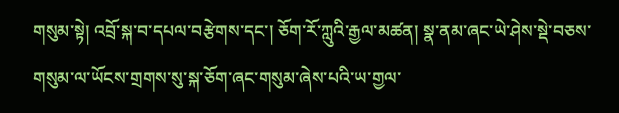གསུམ་སྟེ། འབྲོ་སྐ་བ་དཔལ་བརྩེགས་དང་། ཅོག་རོ་ཀླུའི་རྒྱལ་མཚན། སྣ་ནམ་ཞང་ཡེ་ཤེས་སྡེ་བཅས་གསུམ་ལ་ཡོངས་གྲགས་སུ་སྐ་ཅོག་ཞང་གསུམ་ཞེས་པའི་ཡ་གྱལ་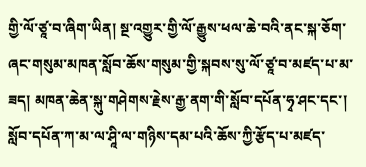གྱི་ལོ་ཙཱ་བ་ཞིག་ཡིན། སྔ་འགྱུར་གྱི་ལོ་རྒྱུས་ཕལ་ཆེ་བའི་ནང་སྐ་ཅོག་ཞང་གསུམ་མཁན་སློབ་ཆོས་གསུམ་གྱི་སྐབས་སུ་ལོ་ཙཱ་བ་མཛད་པ་མ་ཟད། མཁན་ཆེན་སྐུ་གཤེགས་རྗེས་རྒྱ་ནག་གི་སློབ་དཔོན་ཧྭ་ཤང་དང་། སློབ་དཔོན་ཀ་མ་ལ་ཤཱི་ལ་གཉིས་དམ་པའི་ཆོས་ཀྱི་རྩོད་པ་མཛད་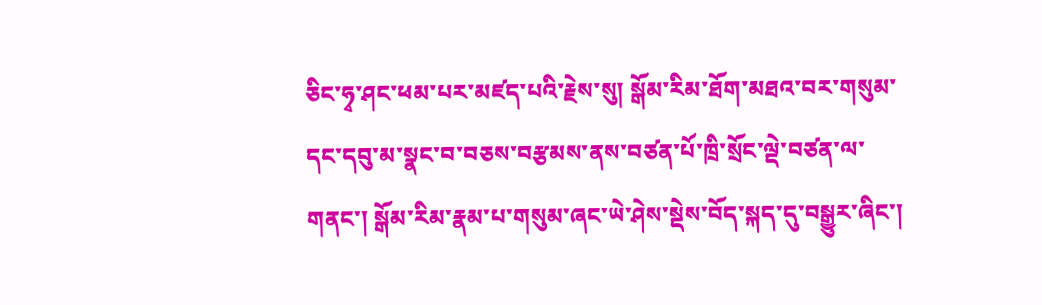ཅིང་ཧྭ་ཤང་ཕམ་པར་མཛད་པའི་རྗེས་སུ། སྒོམ་རིམ་ཐོག་མཐའ་བར་གསུམ་དང་དབུ་མ་སྣང་བ་བཅས་བརྩམས་ནས་བཙན་པོ་ཁྲི་སྲོང་ལྡེ་བཙན་ལ་གནང་། སྒོམ་རིམ་རྣམ་པ་གསུམ་ཞང་ཡེ་ཤེས་སྡེས་བོད་སྐད་དུ་བསྒྱུར་ཞིང་།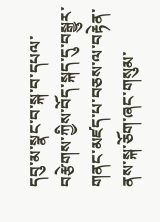དབུ་མ་སྣང་བ་སྐ་བ་དཔལ་བརྩེགས་ཀྱིས་བོད་སྐད་དུ་བསྒྱུར་གནང་མཛད་པ་བཅས་ལ་བརྟེན་ནས་སྐ་ཅོག་ཞང་གསུམ་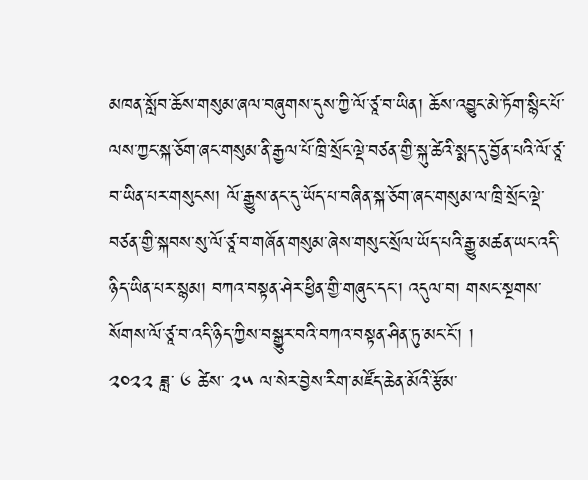མཁན་སློབ་ཆོས་གསུམ་ཞལ་བཞུགས་དུས་ཀྱི་ལོ་ཙཱ་བ་ཡིན། ཆོས་འབྱུང་མེ་ཏོག་སྙིང་པོ་ལས་ཀྱང་སྐ་ཅོག་ཞང་གསུམ་ནི་རྒྱལ་པོ་ཁྲི་སྲོང་ལྡེ་བཙན་གྱི་སྐུ་ཚེའི་སྨད་དུ་བྱོན་པའི་ལོ་ཙཱ་བ་ཡིན་པར་གསུངས། ལོ་རྒྱུས་ནང་དུ་ཡོད་པ་བཞིན་སྐ་ཅོག་ཞང་གསུམ་ལ་ཁྲི་སྲོང་ལྡེ་བཙན་གྱི་སྐབས་སུ་ལོ་ཙཱ་བ་གཞོན་གསུམ་ཞེས་གསུང་སྲོལ་ཡོད་པའི་རྒྱུ་མཚན་ཡང་འདི་ཉིད་ཡིན་པར་སྙམ། བཀའ་བསྟན་ཤེར་ཕྱིན་གྱི་གཞུང་དང་། འདུལ་བ། གསང་སྔགས་སོགས་ལོ་ཙཱ་བ་འདི་ཉིད་ཀྱིས་བསྒྱུར་བའི་བཀའ་བསྟན་ཤིན་ཏུ་མང་ངོ་། །
༢༠༢༢ ཟླ་ ༦ ཚེས་ ༢༥ ལ་སེར་བྱེས་རིག་མཛོད་ཆེན་མོའི་རྩོམ་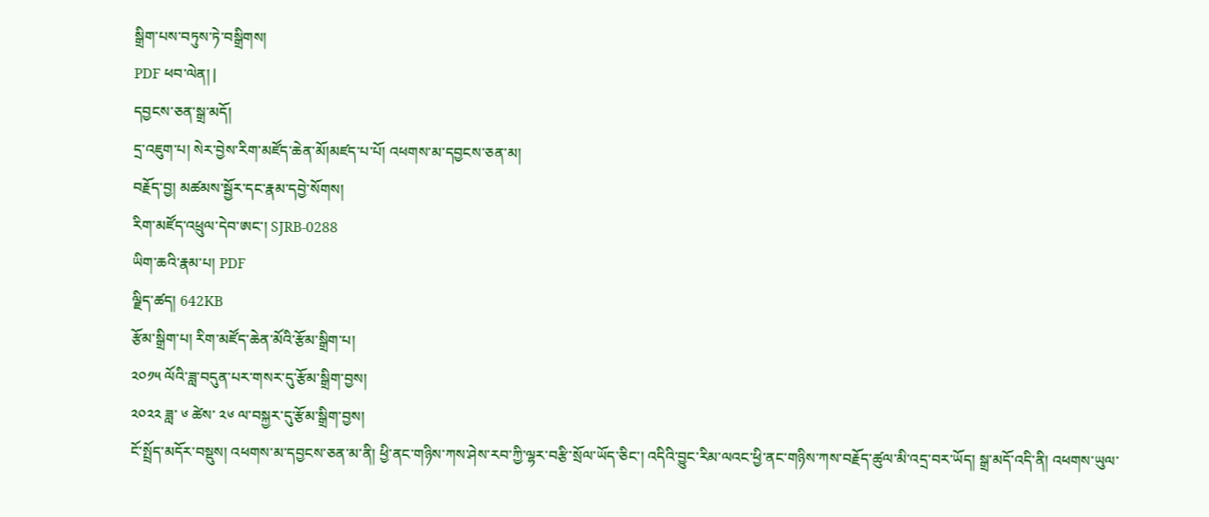སྒྲིག་པས་བཏུས་ཏེ་བསྒྲིགས།
PDF ཕབ་ལེན། |
དབྱངས་ཅན་སྒྲ་མདོ།
དྲ་འཇུག་པ། སེར་བྱེས་རིག་མཛོད་ཆེན་མོ།མཛད་པ་པོ། འཕགས་མ་དབྱངས་ཅན་མ།
བརྗོད་བྱ། མཚམས་སྦྱོར་དང་རྣམ་དབྱེ་སོགས།
རིག་མཛོད་འཕྲུལ་དེབ་ཨང་། SJRB-0288
ཡིག་ཆའི་རྣམ་པ། PDF
ལྗིད་ཚད། 642KB
རྩོམ་སྒྲིག་པ། རིག་མཛོད་ཆེན་མོའི་རྩོམ་སྒྲིག་པ།
༢༠༡༥ ལོའི་ཟླ་བདུན་པར་གསར་དུ་རྩོམ་སྒྲིག་བྱས།
༢༠༢༢ ཟླ་ ༦ ཚེས་ ༢༦ ལ་བསྐྱར་དུ་རྩོམ་སྒྲིག་བྱས།
ངོ་སྤྲོད་མདོར་བསྡུས། འཕགས་མ་དབྱངས་ཅན་མ་ནི། ཕྱི་ནང་གཉིས་ཀས་ཤེས་རབ་ཀྱི་ལྷར་བརྩི་སྲོལ་ཡོད་ཅིང་། འདིའི་བྱུང་རིམ་ལའང་ཕྱི་ནང་གཉིས་ཀས་བརྗོད་ཚུལ་མི་འདྲ་བར་ཡོད། སྒྲ་མདོ་འདི་ནི། འཕགས་ཡུལ་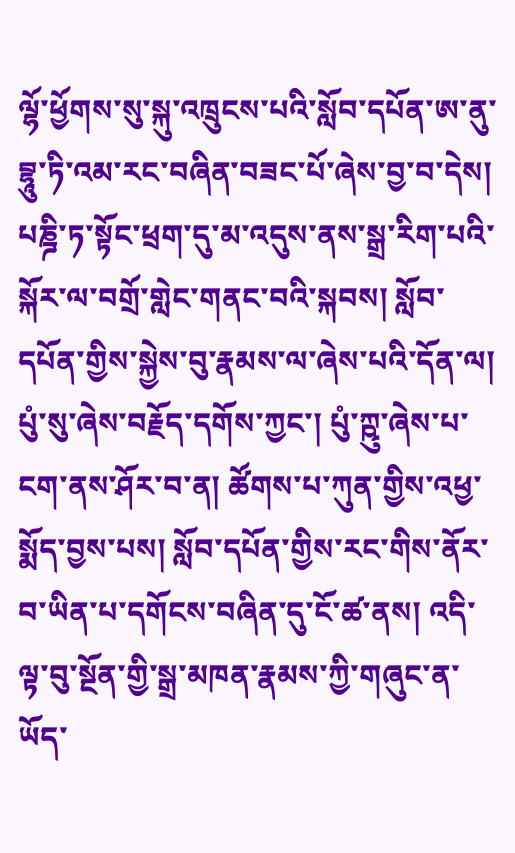ལྷོ་ཕྱོགས་སུ་སྐུ་འཁྲུངས་པའི་སློབ་དཔོན་ཨ་ནུ་བྷཱུ་ཏི་འམ་རང་བཞིན་བཟང་པོ་ཞེས་བྱ་བ་དེས། པཎྜི་ཏ་སྟོང་ཕྲག་དུ་མ་འདུས་ནས་སྒྲ་རིག་པའི་སྐོར་ལ་བགྲོ་གླེང་གནང་བའི་སྐབས། སློབ་དཔོན་གྱིས་སྐྱེས་བུ་རྣམས་ལ་ཞེས་པའི་དོན་ལ། པུཾ་སུ་ཞེས་བརྗོད་དགོས་ཀྱང་། པུཾ་ཀྵུ་ཞེས་པ་ངག་ནས་ཤོར་བ་ན། ཚོགས་པ་ཀུན་གྱིས་འཕྱ་སྨོད་བྱས་པས། སློབ་དཔོན་གྱིས་རང་གིས་ནོར་བ་ཡིན་པ་དགོངས་བཞིན་དུ་ངོ་ཚ་ནས། འདི་ལྟ་བུ་སྔོན་གྱི་སྒྲ་མཁན་རྣམས་ཀྱི་གཞུང་ན་ཡོད་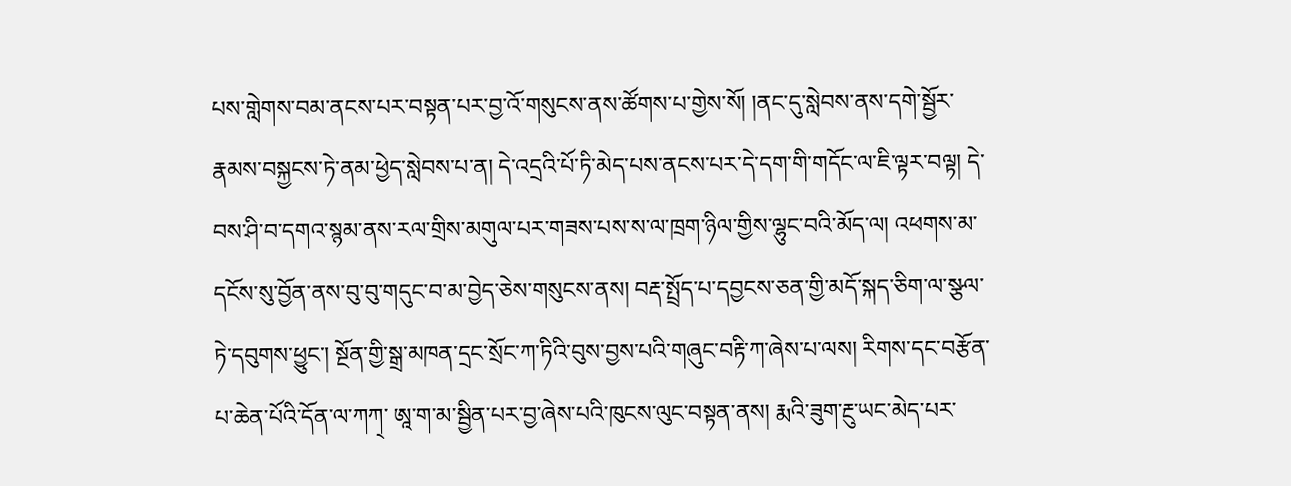པས་གླེགས་བམ་ནངས་པར་བསྟན་པར་བྱ་འོ་གསུངས་ནས་ཚོགས་པ་གྱེས་སོ། །ནང་དུ་སླེབས་ནས་དགེ་སྦྱོར་རྣམས་བསྐྱངས་ཏེ་ནམ་ཕྱེད་སླེབས་པ་ན། དེ་འདྲའི་པོ་ཏི་མེད་པས་ནངས་པར་དེ་དག་གི་གདོང་ལ་ཇི་ལྟར་བལྟ། དེ་བས་ཤི་བ་དགའ་སྙམ་ནས་རལ་གྲིས་མགུལ་པར་གཟས་པས་ས་ལ་ཁྲག་ཉིལ་གྱིས་ལྷུང་བའི་མོད་ལ། འཕགས་མ་དངོས་སུ་བྱོན་ནས་བུ་བུ་གདུང་བ་མ་བྱེད་ཅེས་གསུངས་ནས། བརྡ་སྤྲོད་པ་དབྱངས་ཅན་གྱི་མདོ་སྐད་ཅིག་ལ་སྩལ་ཏེ་དབུགས་ཕྱུང་། སྔོན་གྱི་སྒྲ་མཁན་དྲང་སྲོང་ཀ་ཏིའི་བུས་བྱས་པའི་གཞུང་བརྟི་ཀ་ཞེས་པ་ལས། རིགས་དང་བརྩོན་པ་ཆེན་པོའི་དོན་ལ་ཀཀ྄་ ཨཱ་ག་མ་སྦྱིན་པར་བྱ་ཞེས་པའི་ཁུངས་ལུང་བསྟན་ནས། རྨའི་ཟུག་རྔུ་ཡང་མེད་པར་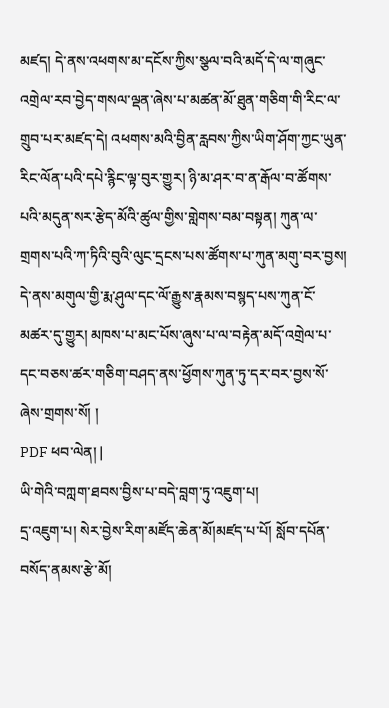མཛད། དེ་ནས་འཕགས་མ་དངོས་ཀྱིས་སྩལ་བའི་མདོ་དེ་ལ་གཞུང་འགྲེལ་རབ་བྱེད་གསལ་ལྡན་ཞེས་པ་མཚན་མོ་ཐུན་གཅིག་གི་རིང་ལ་གྲུབ་པར་མཛད་དེ། འཕགས་མའི་བྱིན་རླབས་ཀྱིས་ཡིག་ཤོག་ཀྱང་ཡུན་རིང་ལོན་པའི་དཔེ་རྙིང་ལྟ་བུར་གྱུར། ཉི་མ་ཤར་བ་ན་རྒོལ་བ་ཚོགས་པའི་མདུན་སར་རྩེད་མོའི་ཚུལ་གྱིས་གླེགས་བམ་བསྟན། ཀུན་ལ་གྲགས་པའི་ཀ་ཏིའི་བུའི་ལུང་དྲངས་པས་ཚོགས་པ་ཀུན་མགུ་བར་བྱས། དེ་ནས་མགུལ་གྱི་རྨ་ཤུལ་དང་ལོ་རྒྱུས་རྣམས་བསྙད་པས་ཀུན་ངོ་མཚར་དུ་གྱུར། མཁས་པ་མང་པོས་ཞུས་པ་ལ་བརྟེན་མདོ་འགྲེལ་པ་དང་བཅས་ཚར་གཅིག་བཤད་ནས་ཕྱོགས་ཀུན་ཏུ་དར་བར་བྱས་སོ་ཞེས་གྲགས་སོ། །
PDF ཕབ་ལེན། |
ཡི་གེའི་བཀླག་ཐབས་བྱིས་པ་བདེ་བླག་ཏུ་འཇུག་པ།
དྲ་འཇུག་པ། སེར་བྱེས་རིག་མཛོད་ཆེན་མོ།མཛད་པ་པོ། སློབ་དཔོན་བསོད་ནམས་རྩེ་མོ།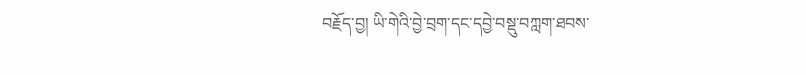བརྗོད་བྱ། ཡི་གེའི་བྱེ་བྲག་དང་དབྱེ་བསྡུ་བཀླག་ཐབས་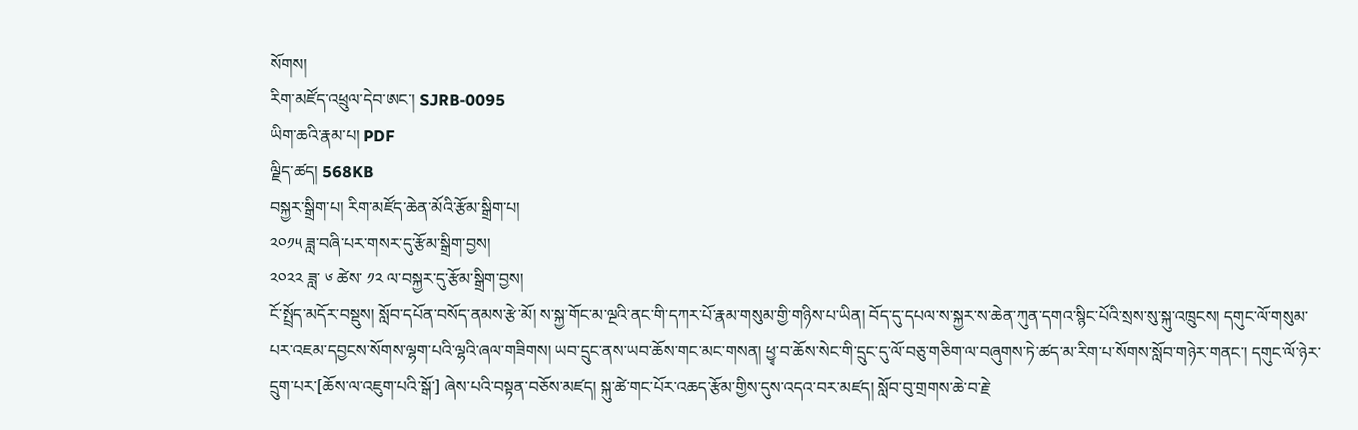སོགས།
རིག་མཛོད་འཕྲུལ་དེབ་ཨང་། SJRB-0095
ཡིག་ཆའི་རྣམ་པ། PDF
ལྗིད་ཚད། 568KB
བསྐྱར་སྒྲིག་པ། རིག་མཛོད་ཆེན་མོའི་རྩོམ་སྒྲིག་པ།
༢༠༡༥ ཟླ་བཞི་པར་གསར་དུ་རྩོམ་སྒྲིག་བྱས།
༢༠༢༢ ཟླ་ ༦ ཚེས་ ༡༢ ལ་བསྐྱར་དུ་རྩོམ་སྒྲིག་བྱས།
ངོ་སྤྲོད་མདོར་བསྡུས། སློབ་དཔོན་བསོད་ནམས་རྩེ་མོ། ས་སྐྱ་གོང་མ་ལྔའི་ནང་གི་དཀར་པོ་རྣམ་གསུམ་གྱི་གཉིས་པ་ཡིན། བོད་དུ་དཔལ་ས་སྐྱར་ས་ཆེན་ཀུན་དགའ་སྙིང་པོའི་སྲས་སུ་སྐུ་འཁྲུངས། དགུང་ལོ་གསུམ་པར་འཇམ་དབྱངས་སོགས་ལྷག་པའི་ལྷའི་ཞལ་གཟིགས། ཡབ་དྲུང་ནས་ཡབ་ཆོས་གང་མང་གསན། ཕྱྭ་བ་ཆོས་སེང་གི་དྲུང་དུ་ལོ་བཅུ་གཅིག་ལ་བཞུགས་ཏེ་ཚད་མ་རིག་པ་སོགས་སློབ་གཉེར་གནང་། དགུང་ལོ་ཉེར་དྲུག་པར་[ཆོས་ལ་འཇུག་པའི་སྒོ་] ཞེས་པའི་བསྟན་བཅོས་མཛད། སྐུ་ཚེ་གང་པོར་འཆད་རྩོམ་གྱིས་དུས་འདའ་བར་མཛད། སློབ་བུ་གྲགས་ཆེ་བ་རྗེ་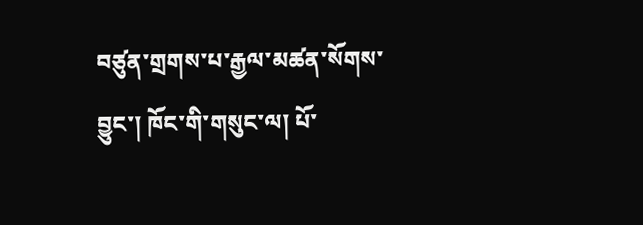བཙུན་གྲགས་པ་རྒྱལ་མཚན་སོགས་བྱུང་། ཁོང་གི་གསུང་ལ། པོ་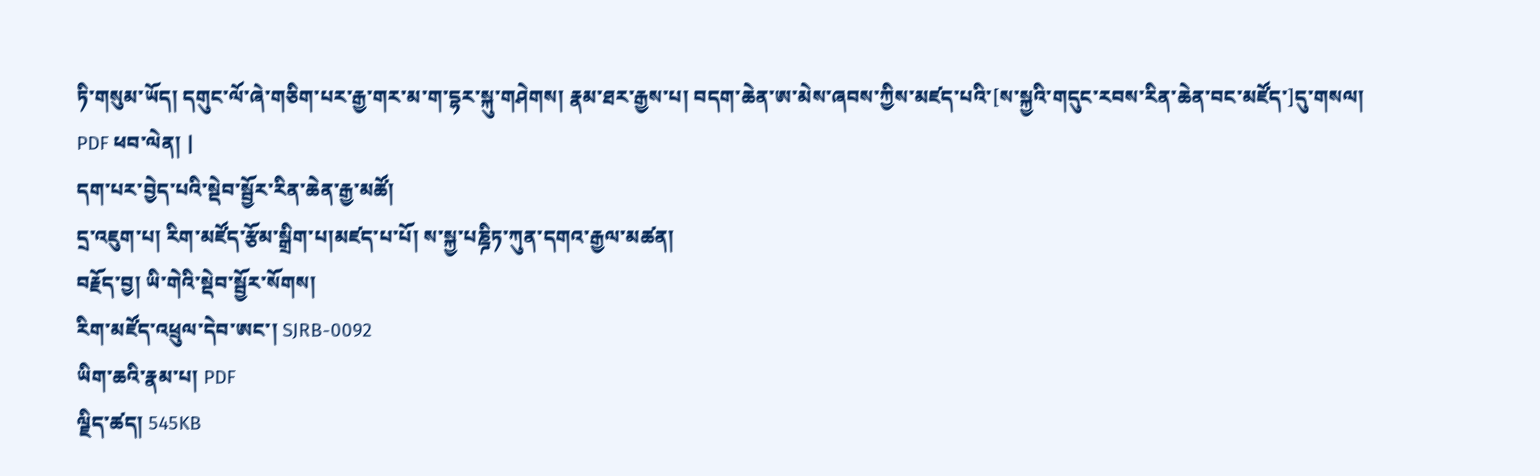ཏི་གསུམ་ཡོད། དགུང་ལོ་ཞེ་གཅིག་པར་རྒྱ་གར་མ་ག་དྷར་སྐུ་གཤེགས། རྣམ་ཐར་རྒྱས་པ། བདག་ཆེན་ཨ་མེས་ཞབས་ཀྱིས་མཛད་པའི་[ས་སྐྱའི་གདུང་རབས་རིན་ཆེན་བང་མཛོད་]དུ་གསལ།
PDF ཕབ་ལེན། |
དག་པར་བྱེད་པའི་སྡེབ་སྦྱོར་རིན་ཆེན་རྒྱ་མཚོ།
དྲ་འཇུག་པ། རིག་མཛོད་རྩོམ་སྒྲིག་པ།མཛད་པ་པོ། ས་སྐྱ་པཎྜིཏ་ཀུན་དགའ་རྒྱལ་མཚན།
བརྗོད་བྱ། ཡི་གེའི་སྡེབ་སྦྱོར་སོགས།
རིག་མཛོད་འཕྲུལ་དེབ་ཨང་། SJRB-0092
ཡིག་ཆའི་རྣམ་པ། PDF
ལྗིད་ཚད། 545KB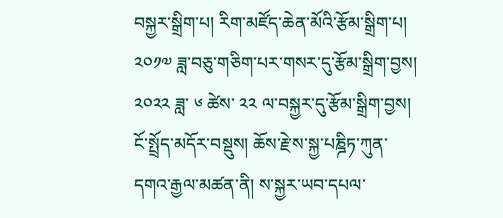བསྐྱར་སྒྲིག་པ། རིག་མཛོད་ཆེན་མོའི་རྩོམ་སྒྲིག་པ།
༢༠༡༧ ཟླ་བཅུ་གཅིག་པར་གསར་དུ་རྩོམ་སྒྲིག་བྱས།
༢༠༢༢ ཟླ་ ༦ ཚེས་ ༢༢ ལ་བསྐྱར་དུ་རྩོམ་སྒྲིག་བྱས།
ངོ་སྤྲོད་མདོར་བསྡུས། ཆོས་རྗེ་ས་སྐྱ་པཎྜིཏ་ཀུན་དགའ་རྒྱལ་མཚན་ནི། ས་སྐྱར་ཡབ་དཔལ་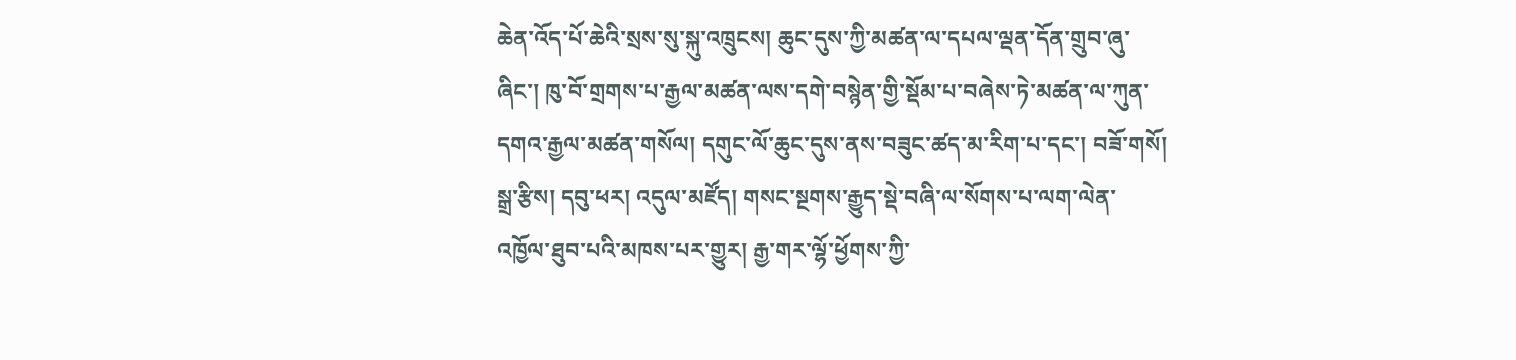ཆེན་འོད་པོ་ཆེའི་སྲས་སུ་སྐུ་འཁྲུངས། ཆུང་དུས་ཀྱི་མཚན་ལ་དཔལ་ལྡན་དོན་གྲུབ་ཞུ་ཞིང་། ཁུ་བོ་གྲགས་པ་རྒྱལ་མཚན་ལས་དགེ་བསྙེན་གྱི་སྡོམ་པ་བཞེས་ཏེ་མཚན་ལ་ཀུན་དགའ་རྒྱལ་མཚན་གསོལ། དགུང་ལོ་ཆུང་དུས་ནས་བཟུང་ཚད་མ་རིག་པ་དང་། བཟོ་གསོ། སྒྲ་རྩིས། དབུ་ཕར། འདུལ་མཛོད། གསང་སྔགས་རྒྱུད་སྡེ་བཞི་ལ་སོགས་པ་ལག་ལེན་འཁྱོལ་ཐུབ་པའི་མཁས་པར་གྱུར། རྒྱ་གར་ལྷོ་ཕྱོགས་ཀྱི་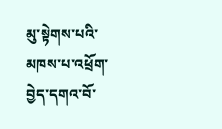མུ་སྟེགས་པའི་མཁས་པ་འཕྲོག་བྱེད་དགའ་བོ་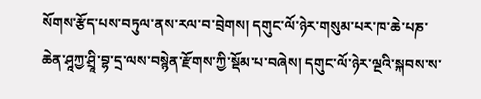སོགས་རྩོད་པས་བཏུལ་ནས་རལ་བ་བྲེགས། དགུང་ལོ་ཉེར་གསུམ་པར་ཁ་ཆེ་པཎ་ཆེན་ཤཱཀྱ་ཤྲཱི་བྷ་དྲ་ལས་བསྙེན་རྫོགས་ཀྱི་སྡོམ་པ་བཞེས། དགུང་ལོ་ཉེར་ལྔའི་སྐབས་ས་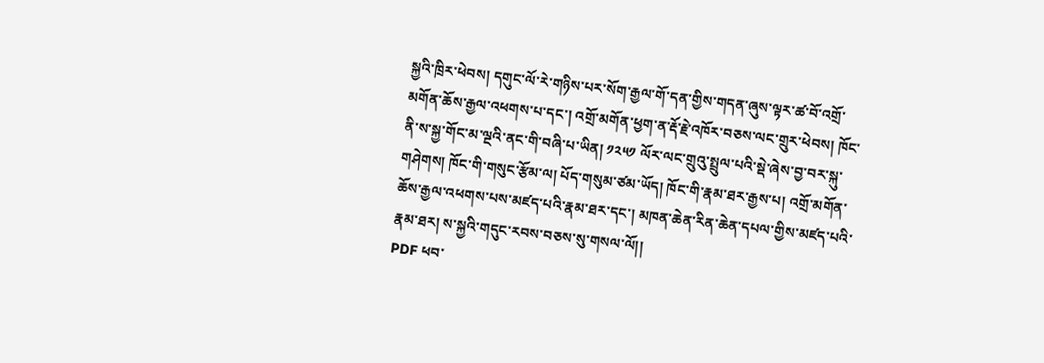སྐྱའི་ཁྲིར་ཕེབས། དགུང་ལོ་རེ་གཉིས་པར་སོག་རྒྱལ་གོ་དན་གྱིས་གདན་ཞུས་ལྟར་ཚ་བོ་འགྲོ་མགོན་ཆོས་རྒྱལ་འཕགས་པ་དང་། འགྲོ་མགོན་ཕྱག་ན་རྡོ་རྗེ་འཁོར་བཅས་ལང་གྲུར་ཕེབས། ཁོང་ནི་ས་སྐྱ་གོང་མ་ལྔའི་ནང་གི་བཞི་པ་ཡིན། ༡༢༥༡ ལོར་ལང་གྲུའུ་སྤྲུལ་པའི་སྡེ་ཞེས་བྱ་བར་སྐུ་གཤེགས། ཁོང་གི་གསུང་རྩོམ་ལ། པོད་གསུམ་ཙམ་ཡོད། ཁོང་གི་རྣམ་ཐར་རྒྱས་པ། འགྲོ་མགོན་ཆོས་རྒྱལ་འཕགས་པས་མཛད་པའི་རྣམ་ཐར་དང་། མཁན་ཆེན་རིན་ཆེན་དཔལ་གྱིས་མཛད་པའི་རྣམ་ཐར། ས་སྐྱའི་གདུང་རབས་བཅས་སུ་གསལ་ལོ།།
PDF ཕབ་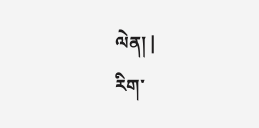ལེན། |
རིག་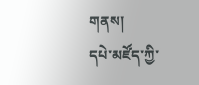གནས།
དཔེ་མཛོད་ཀྱི་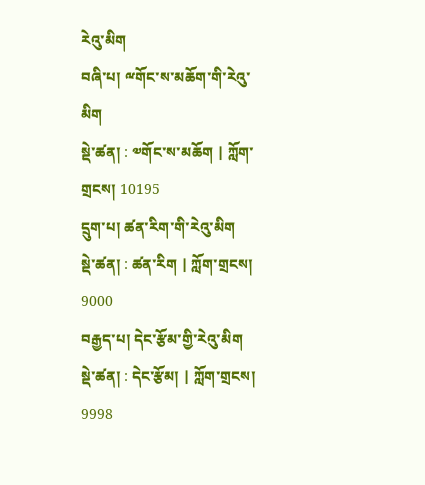རེའུ་མིག
བཞི་པ། ྋགོང་ས་མཆོག་གི་རེའུ་མིག
སྡེ་ཚན། : ༧གོང་ས་མཆོག | ཀློག་གྲངས། 10195
དྲུག་པ། ཚན་རིག་གི་རེའུ་མིག
སྡེ་ཚན། : ཚན་རིག | ཀློག་གྲངས། 9000
བརྒྱད་པ། དེང་རྩོམ་གྱི་རེའུ་མིག
སྡེ་ཚན། : དེང་རྩོམ། | ཀློག་གྲངས། 9998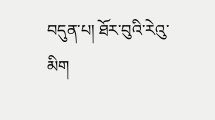བདུན་པ། ཐོར་བུའི་རེའུ་མིག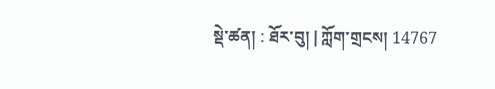སྡེ་ཚན། : ཐོར་བུ། | ཀློག་གྲངས། 14767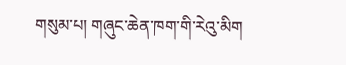གསུམ་པ། གཞུང་ཆེན་ཁག་གི་རེའུ་མིག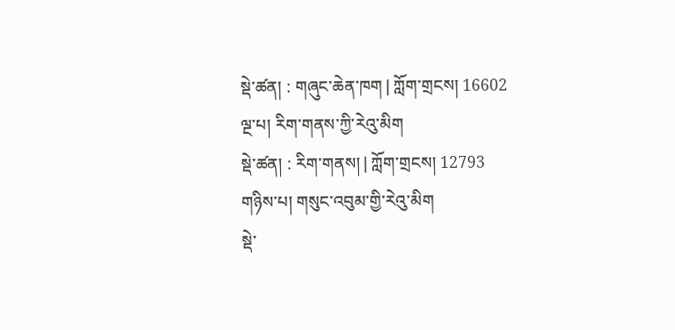སྡེ་ཚན། : གཞུང་ཆེན་ཁག | ཀློག་གྲངས། 16602
ལྔ་པ། རིག་གནས་ཀྱི་རེའུ་མིག
སྡེ་ཚན། : རིག་གནས། | ཀློག་གྲངས། 12793
གཉིས་པ། གསུང་འབུམ་གྱི་རེའུ་མིག
སྡེ་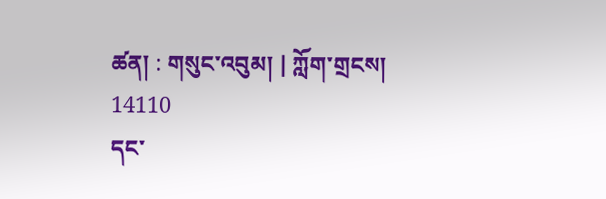ཚན། : གསུང་འབུམ། | ཀློག་གྲངས། 14110
དང་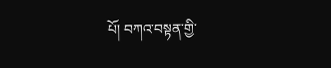པོ། བཀའ་བསྟན་གྱི་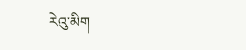རེའུ་མིག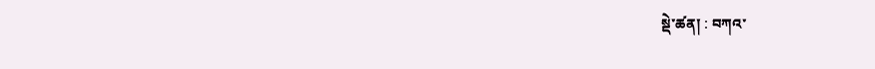སྡེ་ཚན། : བཀའ་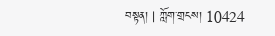བསྟན། | ཀློག་གྲངས། 10424